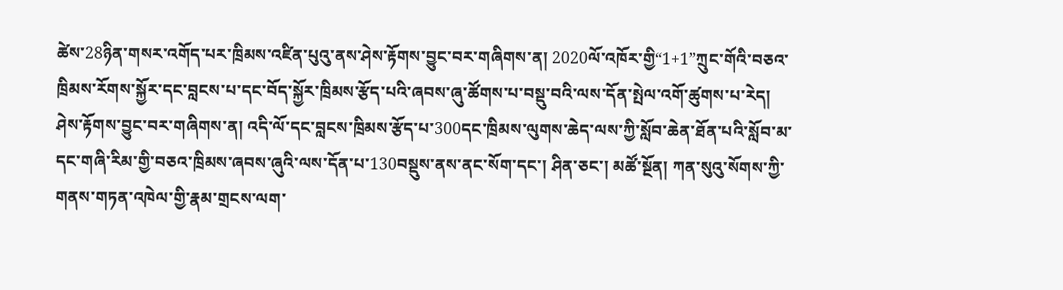ཚེས་28ཉིན་གསར་འགོད་པར་ཁྲིམས་འཛིན་པུའུ་ནས་ཤེས་རྟོགས་བྱུང་བར་གཞིགས་ན། 2020ལོ་འཁོར་གྱི“1+1”ཀྲུང་གོའི་བཅའ་ཁྲིམས་རོགས་སྐྱོར་དང་བླངས་པ་དང་བོད་སྐྱོར་ཁྲིམས་རྩོད་པའི་ཞབས་ཞུ་ཚོགས་པ་བསྡུ་བའི་ལས་དོན་སྤེལ་འགོ་ཚུགས་པ་རེད།
ཤེས་རྟོགས་བྱུང་བར་གཞིགས་ན། འདི་ལོ་དང་བླངས་ཁྲིམས་རྩོད་པ་300དང་ཁྲིམས་ལུགས་ཆེད་ལས་ཀྱི་སློབ་ཆེན་ཐོན་པའི་སློབ་མ་དང་གཞི་རིམ་གྱི་བཅའ་ཁྲིམས་ཞབས་ཞུའི་ལས་དོན་པ་130བསྡུས་ནས་ནང་སོག་དང་། ཤིན་ཅང་། མཚོ་སྔོན། ཀན་སུའུ་སོགས་ཀྱི་གནས་གཏན་འཁེལ་གྱི་རྣམ་གྲངས་ལག་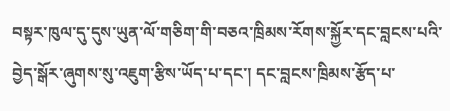བསྟར་ཁུལ་དུ་དུས་ཡུན་ལོ་གཅིག་གི་བཅའ་ཁྲིམས་རོགས་སྐྱོར་དང་བླངས་པའི་བྱེད་སྒོར་ཞུགས་སུ་འཇུག་རྩིས་ཡོད་པ་དང་། དང་བླངས་ཁྲིམས་རྩོད་པ་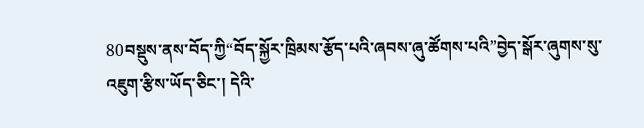80བསྡུས་ནས་བོད་ཀྱི“བོད་སྐྱོར་ཁྲིམས་རྩོད་པའི་ཞབས་ཞུ་ཚོགས་པའི”བྱེད་སྒོར་ཞུགས་སུ་འཇུག་རྩིས་ཡོད་ཅིང་། དེའི་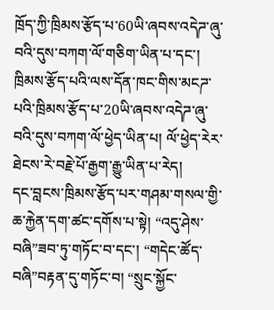ཁྲོད་ཀྱི་ཁྲིམས་རྩོད་པ་60ཡི་ཞབས་འདེཌ་ཞུ་བའི་དུས་བཀག་ལོ་གཅིག་ཡིན་པ་དང་། ཁྲིམས་རྩོད་པའི་ལས་དོན་ཁང་གིས་མངཌ་པའི་ཁྲིམས་རྩོད་པ་20ཡི་ཞབས་འདེཌ་ཞུ་བའི་དུས་བཀག་ལོ་ཕྱེད་ཡིན་པ། ལོ་ཕྱེད་རེར་ཐེངས་རེ་བརྗེ་པོ་རྒྱག་རྒྱུ་ཡིན་པ་རེད།
དང་བླངས་ཁྲིམས་རྩོད་པར་གཤམ་གསལ་གྱི་ཆ་རྐྱེན་དག་ཚང་དགོས་པ་སྟེ། “འདུ་ཤེས་བཞི”ཟབ་ཏུ་གཏོང་བ་དང་། “གདེང་ཚོད་བཞི”བརྟན་དུ་གཏོང་བ། “སྲུང་སྐྱོང་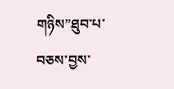གཉིས”ཐུབ་པ་བཅས་བྱས་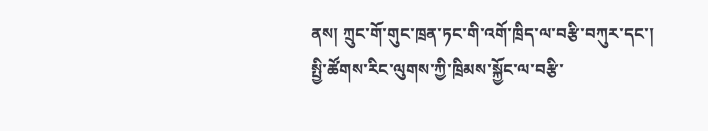ནས། ཀྲུང་གོ་གུང་ཁྲན་ཏང་གི་འགོ་ཁྲིད་ལ་བརྩི་བཀུར་དང་། སྤྱི་ཚོགས་རིང་ལུགས་ཀྱི་ཁྲིམས་སྐྱོང་ལ་བརྩི་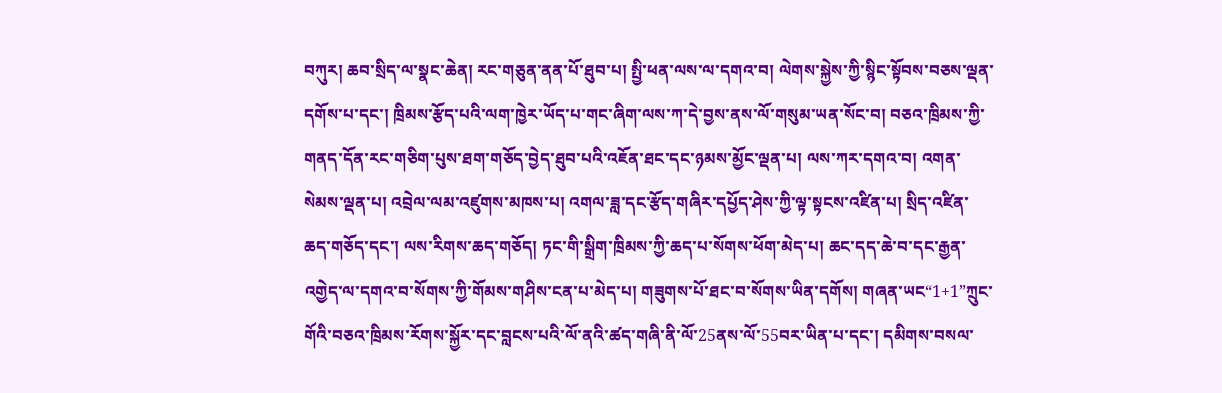བཀུར། ཆབ་སྲིད་ལ་སྣང་ཆེན། རང་གཅུན་ནན་པོ་ཐུབ་པ། སྤྱི་ཕན་ལས་ལ་དགའ་བ། ལེགས་སྐྱེས་ཀྱི་སྙིང་སྟོབས་བཅས་ལྡན་དགོས་པ་དང་། ཁྲིམས་རྩོད་པའི་ལག་ཁྱེར་ཡོད་པ་གང་ཞིག་ལས་ཀ་དེ་བྱས་ནས་ལོ་གསུམ་ཡན་སོང་བ། བཅའ་ཁྲིམས་ཀྱི་གནད་དོན་རང་གཅིག་པུས་ཐག་གཅོད་བྱེད་ཐུབ་པའི་འཇོན་ཐང་དང་ཉམས་མྱོང་ལྡན་པ། ལས་ཀར་དགའ་བ། འགན་སེམས་ལྡན་པ། འབྲེལ་ལམ་འཛུགས་མཁས་པ། འགལ་ཟླ་དང་རྩོད་གཞིར་དཔྱོད་ཤེས་ཀྱི་ལྟ་སྟངས་འཛིན་པ། སྲིད་འཛིན་ཆད་གཅོད་དང་། ལས་རིགས་ཆད་གཅོད། ཏང་གི་སྒྲིག་ཁྲིམས་ཀྱི་ཆད་པ་སོགས་ཕོག་མེད་པ། ཆང་དད་ཆེ་བ་དང་རྒྱན་འགྱེད་ལ་དགའ་བ་སོགས་ཀྱི་གོམས་གཤིས་ངན་པ་མེད་པ། གཟུགས་པོ་ཐང་བ་སོགས་ཡིན་དགོས། གཞན་ཡང“1+1”ཀྲུང་གོའི་བཅའ་ཁྲིམས་རོགས་སྐྱོར་དང་བླངས་པའི་ལོ་ནའི་ཚད་གཞི་ནི་ལོ་25ནས་ལོ་55བར་ཡིན་པ་དང་། དམིགས་བསལ་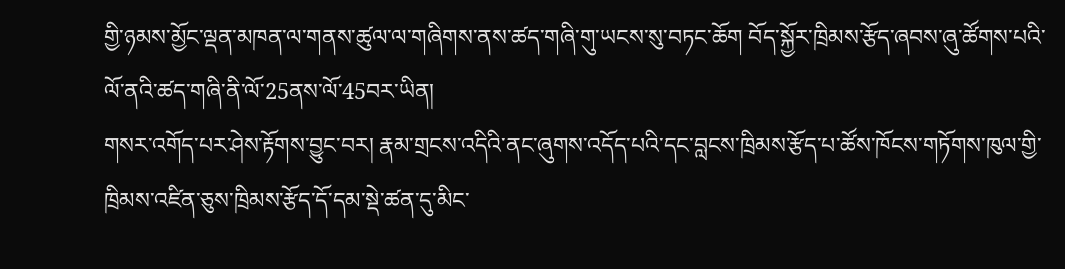གྱི་ཉམས་མྱོང་ལྡན་མཁན་ལ་གནས་ཚུལ་ལ་གཞིགས་ནས་ཚད་གཞི་གུ་ཡངས་སུ་བཏང་ཆོག བོད་སྐྱོར་ཁྲིམས་རྩོད་ཞབས་ཞུ་ཚོགས་པའི་ལོ་ནའི་ཚད་གཞི་ནི་ལོ་25ནས་ལོ་45བར་ཡིན།
གསར་འགོད་པར་ཤེས་རྟོགས་བྱུང་བར། རྣམ་གྲངས་འདིའི་ནང་ཞུགས་འདོད་པའི་དང་བླངས་ཁྲིམས་རྩོད་པ་ཚོས་ཁོངས་གཏོགས་ཁུལ་གྱི་ཁྲིམས་འཛིན་ཅུས་ཁྲིམས་རྩོད་དོ་དམ་སྡེ་ཚན་དུ་མིང་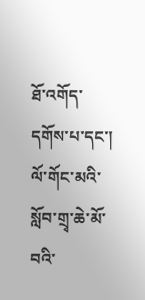ཐོ་འགོད་དགོས་པ་དང་། ལོ་གོང་མའི་སློབ་གྲྭ་ཆེ་མོ་བའི་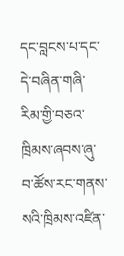དང་བླངས་པ་དང་དེ་བཞིན་གཞི་རིམ་གྱི་བཅའ་ཁྲིམས་ཞབས་ཞུ་བ་ཚོས་རང་གནས་སའི་ཁྲིམས་འཛིན་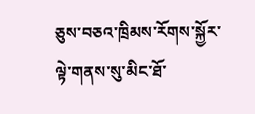ཅུས་བཅའ་ཁྲིམས་རོགས་སྐྱོར་ལྟེ་གནས་སུ་མིང་ཐོ་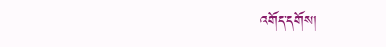འགོད་དགོས།